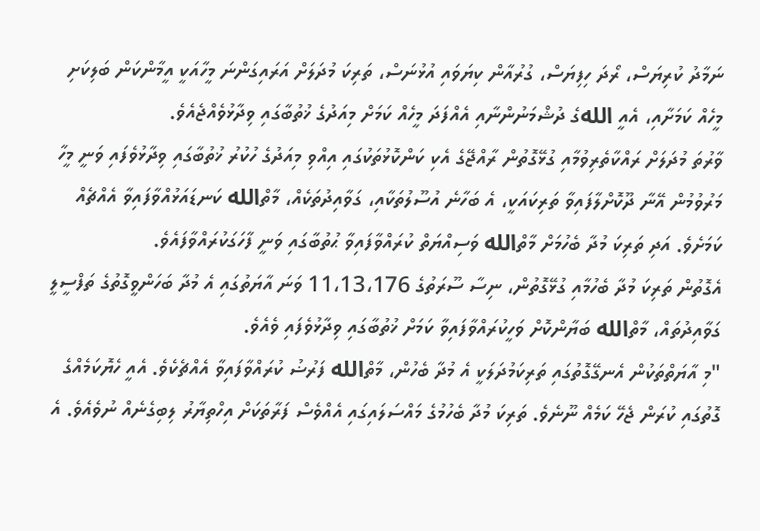ނަމާދު ކުރިޔަސް، ރޯދަ ހިފިޔަސް، ގުރުއާން ކިޔަވައި އުޅުނަސް، ތަރިކަ މުދަލަށް އަރައިގަންނަ މީހާއަކީ އީމާންކަން ބަލިކަށި މީހެއް ކަމަށާއި، އެއީ اللهގެ ދުޝްމަނުންނާއި އެއްފަދަ މީހެއް ކަމަށް މިއަދުގެ ޚުތުބާގައި ވިދާޅުވެއްޖެއެވެ.
ވާރުތަ މުދަލަށް ރައްކާތެރިވުމާއި ގުޅޭގޮތުން ރާއްޖޭގެ އެކި ކަންކޮޅުތަކުގައި އިއްވި މިއަދުގެ ހުކުރު ޚުތުބާގައި ވިދާޅުވެފައި ވަނީ މީހާ މަރުވުމުން އޭނާ ދޫކޮށްލާފައިވާ ތަރިކައަކީ، އެ ބަހާނެ އުސޫލުތަކާއި، ގަވާއިދުތަކެއް، މާތްالله ކަނޑައަޅުއްވާފައިވާ އެއްޗެއް ކަމަށެވެ. އަދި ތަރިކަ މުދާ ބެހުމަށް މާތްالله ވަސިއްޔަތް ކުރައްވާފައިވާ ޙުތުބާގައި ވަނީ ފާހަގަކުރައްވާފައެވެ.
އެގޮތުން ތަރިކަ މުދާ ބެހުމާއި ގުޅޭގޮތުން، ނިސާ ސޫރަތުގެ 11،13،176 ވަނަ އާޔަތުގައި އެ މުދާ ބަހަންވީގޮތުގެ ތަފްސީލީ ގަވާއިދުތައް، މާތްالله ބަޔާންކޮށް ވަހީކުރައްވާފައިވާ ކަމަށް ޚުތުބާގައި ވިދާޅުވެފައި ވެއެވެ.
"މި އާޔަތްތަކުން އެނގޭގޮތުގައި ތަރިކަމުދަލަކީ އެ މުދާ ބެހުން، މާތްالله ފަރުޟު ކުރައްވާފައިވާ އެއްޗެކެވެ. އެއީ ހެޔޮކަމެއްގެ ގޮތުގައި ކުރަން ޖެހޭ ކަމެއް ނޫނެވެ. ތަރިކަ މުދާ ބެހުމުގެ މައްސަލައިގައި އެއްވެސް ފަރާތަކަށް އިހްތިޔާރު ލިބިގެނެއް ނުވެއެވެ. އެ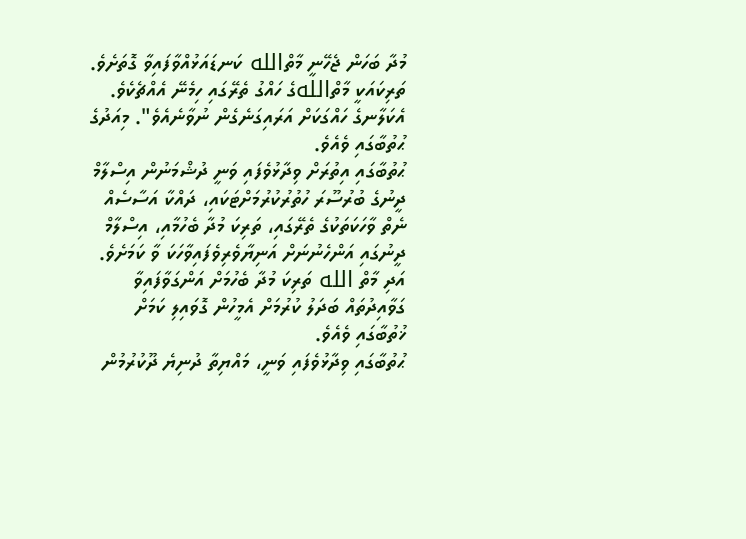މުދާ ބަހަން ޖެހޭނީ މާތްالله ކަނޑައަޅުއްވާފައިވާ ގޮތަށެވެ. ތަރިކައަކީ މާތްاللهގެ ހައްގު ތެރޭގައި ހިމެނޭ އެއްޗެކެވެ. އެކަލާނގެ ހައްގަކަށް އަރައިގަނެގެން ނުވާނެއެވެ". މިއަދުގެ ޙުތުބާގައި ވެއެވެ.
ޙުތުބާގައި އިތުރަށް ވިދާޅުވެފައި ވަނީ ދުޝްމަނުން އިސްލާމް ދީނުގެ ބުރުސޫރަ ހުތުރުކުރުމަށްޓަކައި، ދައްކާ އަސާސެއް ނެތް ވާހަކަތަކުގެ ތެރޭގައި، ތަރިކަ މުދާ ބެހުމާއި، އިސްލާމް ދީނުގައި އަންހެނުނަށް އަނިޔާވެރިވެފައިވާހަކަ ވާ ކަމަށެވެ. އަދި މާތް الله ތަރިކަ މުދާ ބެހުމަށް އަންގަވާފައިވާ ގަވާއިދުތައް ބަދަލު ކުރުމަށް އެމީހުން ގޮވައިލި ކަމަށް ޚުތުބާގައި ވެއެވެ.
ޙުތުބާގައި ވިދާޅުވެފައި ވަނީ، މައްޔިތާ ދުނިޔެ ދޫކުރުމުން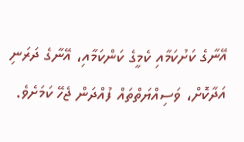އޭނާގެ ކަށުކަމާއި ކެމީގެ ކަންކަމާއި، އޭނާގެ ދަރަނި އަދާކޮށް، ވަސިއްޔަތްތައް ފުއްދަން ޖެހޭ ކަމަށެވެ.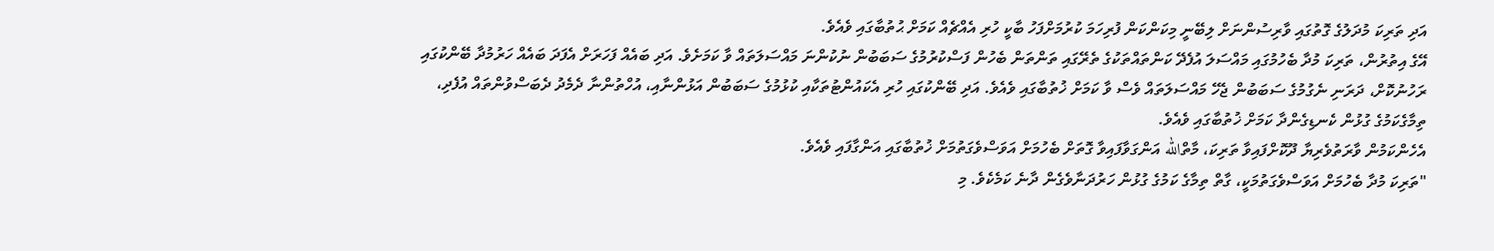އަދި ތަރިކަ މުދަލުގެ ގޮތުގައި ވާރިސުންނަށް ލިބޭނީ މިކަންކަން ފުރިހަމަ ކުރުމަށްފަހު ބާކީ ހުރި އެއްޗެއް ކަމަށް ޙުތުބާގައި ވެއެވެ.
އޭގެ އިތުރުން، ތަރިކަ މުދާ ބެހުމުގައި މައްސަލަ އުފެދޭ ކަންތައްތަކުގެ ތެރޭގައި ތަންތަން ބެހުން ފަސްކުރުމުގެ ސަބަބުން ނުކުންނަ މައްސަލަތައް ވާ ކަމަށެވެ. އަދި ބައެއް ފަހަރަށް އެފަދަ ބައެއް ހަރުމުދާ ބޭންކުގައި ރަހުނުކޮށް، ދަރަނި ނެގުމުގެ ސަބަބުން ޖެހޭ މައްސަލަތައް ވެސް ވާ ކަމަށް ޚުތުބާގައި ވެއެވެ. އަދި ބޭންކުގައި ހުރި އެކައުންޓުތަކާއި ކުޅުމުގެ ސަބަބުން އަޅުންނާއި، އުހްތުންނާ ދެމެދު ދެބަސްވުންތައް އުފެދި، ތިމާގެކަމުގެ ގުޅުން ކެނޑިގެންދާ ކަމަށް ޚުތުބާގައި ވެއެވެ.
އެހެންކަމުން ވާރަތުވެރިޔާ ދޫކޮށްފައިވާ ތަރިކަ، މާތްالله އަންގަވާފައިވާ ގޮތަށް ބެހުމަށް އަވަސްވެގަތުމަށް ޚުތުބާގައި އަންގާފައި ވެއެވެ.
"ތަރިކަ މުދާ ބެހުމަށް އަވަސްވެގަތުމަކީ، ގާތް ތިމާގެ ކަމުގެ ގުޅުން ހަރުދަނާވެގެން ދާނެ ކަމެކެވެ. މި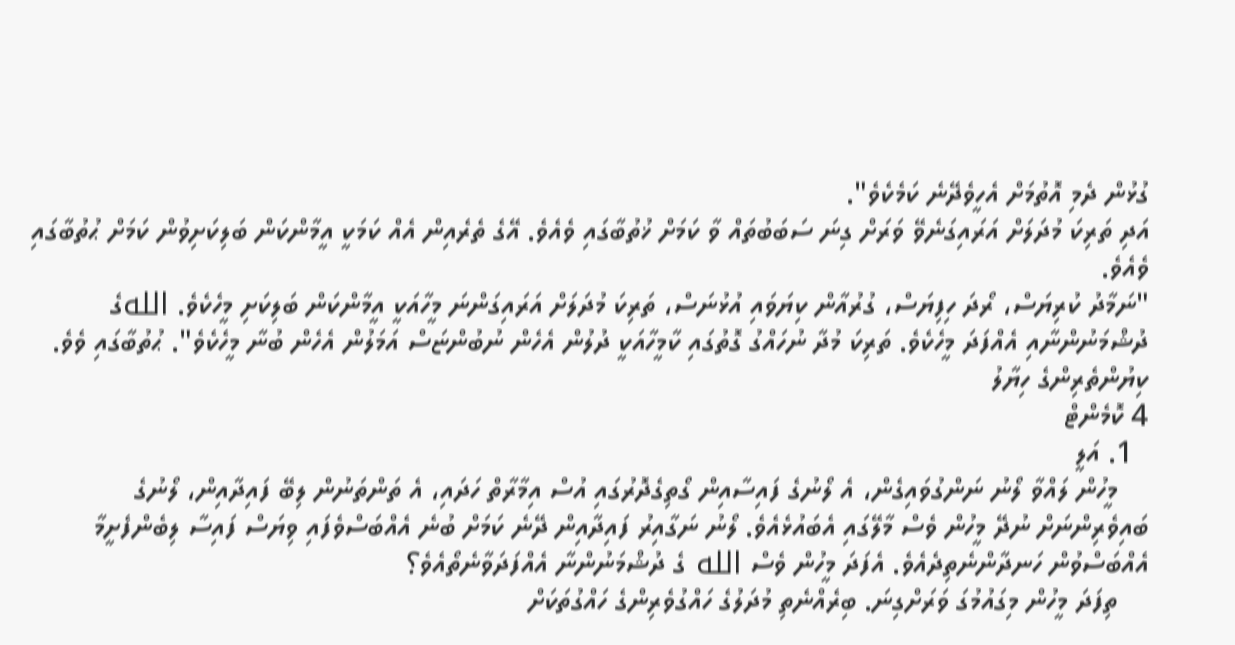ގުޅުން ދެމި އޮތުމަށް އެހީވެދޭނެ ކަމެކެވެ".
އަދި ތަރިކަ މުދަލަށް އަރައިގަނެވޭ ވަރަށް ގިނަ ސަބަބުތައް ވާ ކަމަށް ޚުތުބާގައި ވެއެވެ. އޭގެ ތެރެއިން އެއް ކަމަކީ އީމާންކަން ބަލިކަށިވުން ކަމަށް ޙުތުބާގައި ވެއެވެ.
"ނަމާދު ކުރިޔަސް، ރޯދަ ހިފިޔަސް، ގުރުއާން ކިޔަވައި އުޅުނަސް، ތަރިކަ މުދަލަށް އަރައިގަންނަ މީހާއަކީ އީމާންކަން ބަލިކަށި މީހެކެވެ. اللهގެ ދުޝްމަނުންނާއި އެއްފަދަ މީހެކެވެ. ތަރިކަ މުދާ ނުހައްގު ގޮތުގައި ކާމީހާއަކީ ދުލުން އެހެން ނުބުންޏަސް އަމަލުން އެހެން ބުނާ މީހެކެވެ". ޙުތުބާގައި ވެވެ.
ކިޔުންތެރިންގެ ހިޔާލު
4 ކޮމެންޓް
  1. އަލީ
    މީހުން ލައްވާ ލޯނު ނަންގުވައިގެން، އެ ލޯނުގެ ފައިސާއިން ގޯތިގެދޮރުގައި އުސް އިމާރާތް ހަދައި، އެ ތަންތަނުން ލިބޭ ފައިދާއިން، ލޯނުގެ ބައިވެރިންނަށް ނުދޭ މީހުން ވެސް މާލޭގައި އެބައުޅެއެވެ. ލޯނު ނަގާއިރު ފައިދާއިން ދޭނެ ކަމަށް ބުނެ އެއްބަސްވެފައި ވިޔަސް ފައިސާ ލިބެންފެށީމާ އެއްބަސްވުން ހަނދާންނެތިދެއެވެ. އެފަދަ މީހުން ވެސް الله ގެ ދުޝްމަނުންނާ އެއްފަދަވާނެތޯއެވެ؟
    ތިފަދަ މީހުން މިގައުމުގަ ވަރަށްގިނަ. ބިރެއްނެތި މުދަލުގެ ހައްގުވެރިންގެ ހައްގުތަކަށް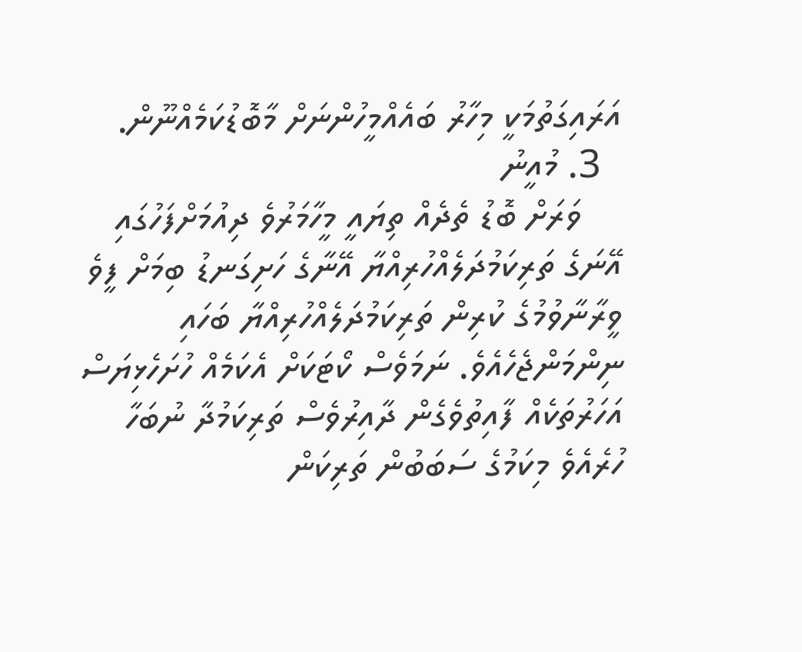އަރައިގަތުމަކީ މިހާރު ބައެއްމީހުންނަށް މާބޮޑުކަމެއްނޫން.
  3. މުއީނު
    ވަރަށް ބޮޑު ތެދެއް ތިޔައީ މީހާމަރުވެ ދިއުމަށްފަހުގައި އޭނަގެ ތަރިކަމުދަލެއްހުރިއްޔާ އޭނާގެ ހަށިގަނޑު ބިމަށް ފީވެ ވީރާނާވުމުގެ ކުރިން ތަރިކަމުދަލެއްހުރިއްޔާ ބަހައި ނިންމަންޖެހެއެވެ. ނަމަވެސް ކޯޓަކަށް އެކަމެއް ހުށަހެޅިޔަސް އަހަރުތަކެއް ފާއިތުވެގެން ދާއިރުވެސް ތަރިކަމުދާ ނުބަހާ ހުރެއެވެ މިކަމުގެ ސަބަބުން ތަރިކަން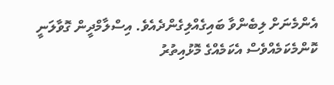އެންމެނަށް ލިބެންވާ ބައިގެއްލިގެންދެއެވެ. އިސްލާމްދީން ގޮވާލަނީ ކޮންމެކަމެއްވެސް އެކަމެއްގެ މޮޅުއިތުރު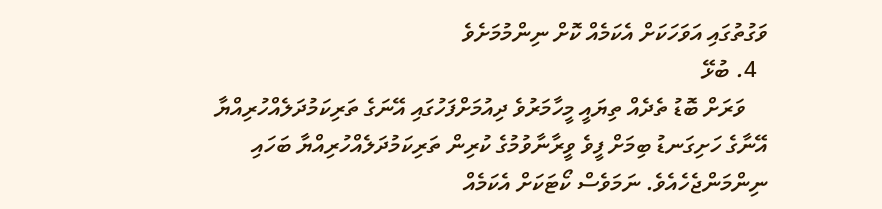ވަގުތުގައި އަވަހަކަށް އެކަމެއް ކޮށް ނިންމުމަށެވެ
  4. ބުޅޭ
    ވަރަށް ބޮޑު ތެދެއް ތިޔައީ މީހާމަރުވެ ދިއުމަށްފަހުގައި އޭނަގެ ތަރިކަމުދަލެއްހުރިއްޔާ އޭނާގެ ހަށިގަނޑު ބިމަށް ފީވެ ވީރާނާވުމުގެ ކުރިން ތަރިކަމުދަލެއްހުރިއްޔާ ބަހައި ނިންމަންޖެހެއެވެ. ނަމަވެސް ކޯޓަކަށް އެކަމެއް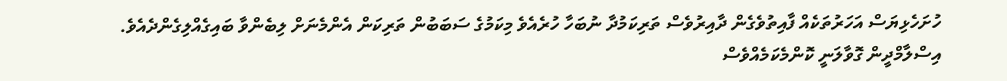ހުށަހެޅިޔަސް އަހަރުތަކެއް ފާއިތުވެގެން ދާއިރުވެސް ތަރިކަމުދާ ނުބަހާ ހުރެއެވެ މިކަމުގެ ސަބަބުން ތަރިކަން އެންމެނަށް ލިބެންވާ ބައިގެއްލިގެންދެއެވެ. އިސްލާމްދީން ގޮވާލަނީ ކޮންމެކަމެއްވެސް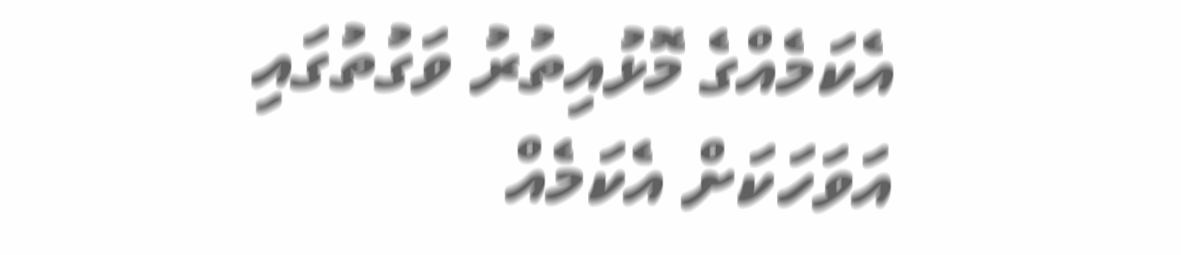އެކަމެއްގެ މޮޅުއިތުރު ވަގުތުގައި އަވަހަކަށް އެކަމެއް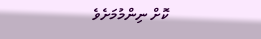ކޮށް ނިންމުމަށެވެ